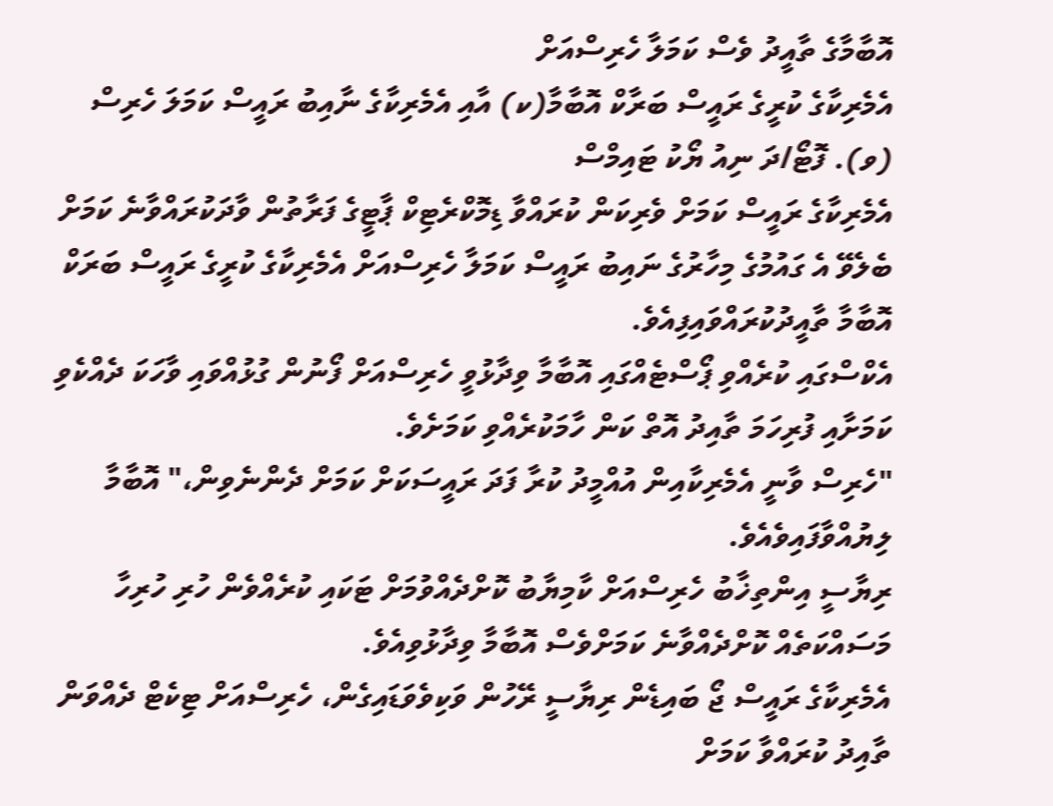އޮބާމާގެ ތާއީދު ވެސް ކަމަލާ ހެރިސްއަށް
އެމެރިކާގެ ކުރީގެ ރައީސް ބަރާކް އޮބާމާ(ކ) އާއި އެމެރިކާގެ ނާއިބު ރައީސް ކަމަލަ ހެރިސް (ވ). ފޮޓޯ/ދަ ނިއު ޔޯކު ޓައިމްސް
އެމެރިކާގެ ރައީސް ކަމަށް ވެރިކަން ކުރައްވާ ޑިމޮކްރެޓިކް ޕާޓީގެ ފަރާތުން ވާދަކުރައްވާނެ ކަމަށް ބެލެވޭ އެ ގައުމުގެ މިހާރުގެ ނައިބު ރައީސް ކަމަލާ ހެރިސްއަށް އެމެރިކާގެ ކުރީގެ ރައީސް ބަރަކް އޮބާމާ ތާއީދުކުރައްވައިފިއެވެ.
އެކްސްގައި ކުރެއްވި ޕޯސްޓެއްގައި އޮބާމާ ވިދާޅުވީ ހެރިސްއަށް ފޯނުން ގުޅުއްވައި ވާހަކަ ދެއްކެވި ކަމަށާއި ފުރިހަމަ ތާއިދު އޮތް ކަން ހާމަކުރެއްވި ކަމަށެވެ.
"ހެރިސް ވާނީ އެމެރިކާއިން އުއްމީދު ކުރާ ފަދަ ރައީސަކަށް ކަމަށް ދެންނެވިން،" އޮބާމާ ލިޔުއްވާފައިވެއެވެ.
ރިޔާސީ އިންތިޚާބު ހެރިސްއަށް ކާމިޔާބު ކޮށްދެއްވުމަށް ޓަކައި ކުރެއްވެން ހުރި ހުރިހާ މަސައްކަތެއް ކޮށްދެއްވާނެ ކަމަށްވެސް އޮބާމާ ވިދާޅުވިއެވެ.
އެމެރިކާގެ ރައީސް ޖޯ ބައިޑެން ރިޔާސީ ރޭހުން ވަކިވެވަޑައިގެން، ހެރިސްއަށް ޓިކެޓް ދެއްވަން ތާއިދު ކުރައްވާ ކަމަށް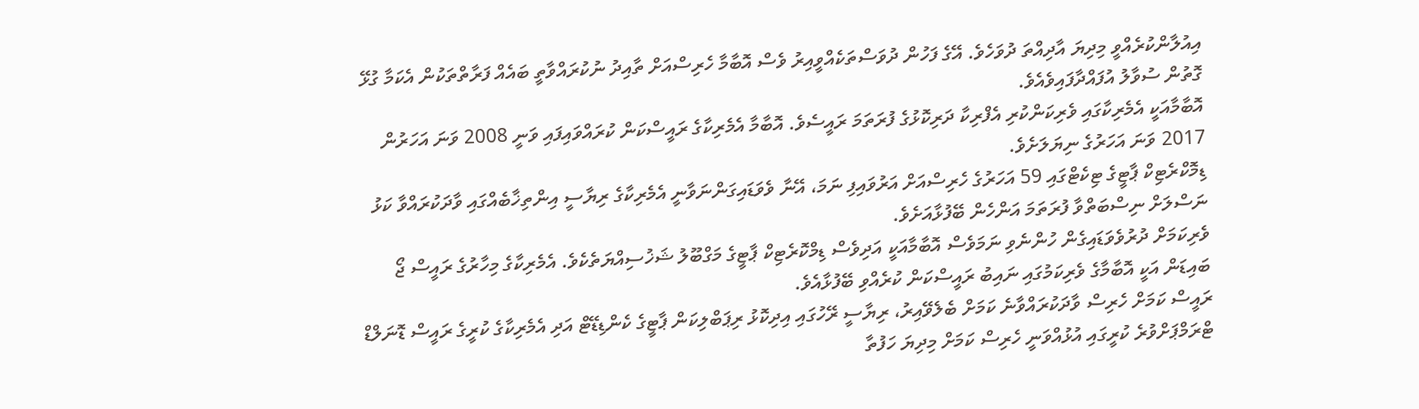އިއުލާންކުރެއްވީ މިދިޔަ އާދިއްތަ ދުވަހެވެ. އޭގެ ފަހުން ދުވަސްތަކެއްވީއިރު ވެސް އޮބާމާ ހެރިސްއަށް ތާއިދު ނުކުރައްވާތީ ބައެއް ފަރާތްތަކުން އެކަމާ ގުޅޭ ގޮތުން ސުވާލު އުފައްދާފައިވެއެވެ.
އޮބާމާއަކީ އެމެރިކާގައި ވެރިކަންކުރި އެފްރިކާ ދަރިކޮޅުގެ ފުރަތަމަ ރައީސެވެ. އޮބާމާ އެމެރިކާގެ ރައީސްކަން ކުރައްވައިފައި ވަނީ 2008 ވަނަ އަހަރުން 2017 ވަނަ އަހަރުގެ ނިޔަލަށެވެ.
ޑިމޮކްރެޓިކް ޕާޓީގެ ޓިކެޓްގައި 59 އަހަރުގެ ހެރިސްއަށް އަރުވައިފި ނަމަ، އޭނާ ވެވަޑައިގަންނަވާނީ އެމެރިކާގެ ރިޔާސީ އިންތިޚާބެއްގައި ވާދަކުރައްވާ ކަޅު ނަސްލަށް ނިސްބަތްވާ ފުރަތަމަ އަންހެން ބޭފުޅާއަށެވެ.
ވެރިކަމަށް ދުރުވެވަޑައިގެން ހުންނެވި ނަމަވެސް އޮބާމާއަކީ އަދިވެސް ޑިމްކޮރެޓިކް ޕާޓީގެ މަގްބޫލު ޝަޚުސިއްޔަތެކެވެ. އެމެރިކާގެ މިހާރުގެ ރައީސް ޖޯ ބައިޑަން އަކީ އޮބާމާގެ ވެރިކަމުގައި ނައިބު ރައީސްކަން ކުރެއްވި ބޭފުޅާއެވެ.
ރައީސް ކަމަށް ހެރިސް ވާދަކުރައްވާނެ ކަމަށް ބެލެވޭއިރު، ރިޔާސީ ރޭހުގައި އިދިކޮޅު ރިޕަބްލިކަން ޕާޓީގެ ކެންޑިޑޭޓް އަދި އެމެރިކާގެ ކުރީގެ ރައީސް ޑޮނަލްޑް ޓްރަމްޕަށްވުރެ ކުރީގައި އުޅުއްވަނީ ހެރިސް ކަމަށް މިދިޔަ ހަފުތާ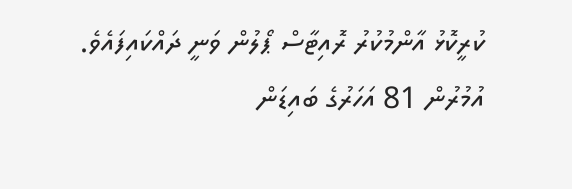ކުރީކޮޅު އާންމުކުރު ރޮއިޓާސް ޕޯލުން ވަނީ ދައްކައިފައެވެ.
އުމުރުން 81 އަހަރުގެ ބައިޑަން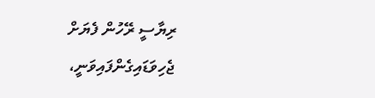ރިޔާސީ ރޭހުން ފެޔަށް ޖެހިވަޑައިގެންފައިވަނީ،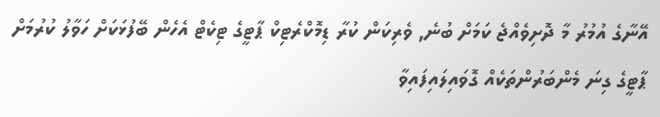އޭނާގެ އުމުރު މާ ދޮށިވެއްޖެ ކަމަށް ބުނެ, ވެރިކަން ކުރާ ޑިމޮކްރެޓިކް ޕާޓީގެ ޓިކެޓް އެހެން ބޭފުޅަކަށް ހަވާލު ކުރުމަށް ޕާޓީގެ ގިނަ މެންބަރުންތަކެއް ގޮވައިލައިފައިވާ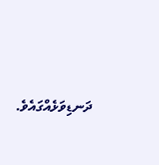ދަނޑިވަޅެއްގައެވެ.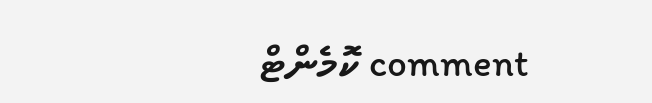comment ކޮމެންޓް